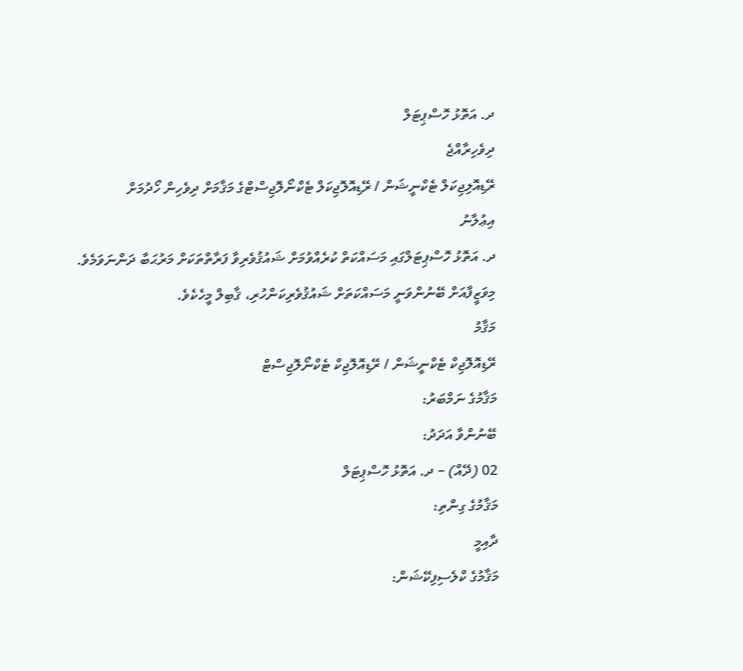ދ. އަތޮޅު ހޮސްޕިޓަލް
ދިވެހިރާއްޖެ
ރޭޑިއޮލިޖިކަލް ޓެކްނީޝަން / ރޭޑިއޮލޮޖިކަލް ޓެކްނޯލޮޖިސްޓްގެ މަޤާމަށް ދިވެހިން ހޯދުމަށް
އިޢުލާނު
ދ. އަތޮޅު ހޮސްޕިޓަލްގައި މަސައްކަތް ކުރެއްވުމަށް ޝައުޤުވެރިވާ ފަރާތްތަކަށް މަރުޙަބާ ދަންނަވަމެވެ. މިވަޒީފާއަށް ބޭނުންވަނީ މަސައްކަތަށް ޝައުޤުވެރިކަންހުރި، ޤާބިލް މީހެކެވެ.
މަޤާމު
ރޭޑިއޮލޮޖިކް ޓެކްނީޝަން / ރޭޑިއޮލޮޖިކް ޓެކްނޯލޮޖިސްޓް
މަޤާމުގެ ނަމްބަރު:
ބޭނުންވާ އަދަދު:
02 (ދޭއް) – ދ. އަތޮޅު ހޮސްޕިޓަލް
މަޤާމުގެ ގިންތި:
ދާއިމީ
މަޤާމުގެ ކްލެސިފިކޭޝަން: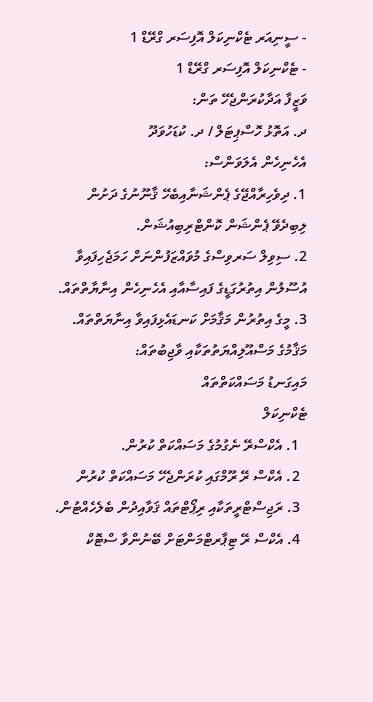- ސީނިއަރ ޓެކްނިކަލް އޮފިސަރ ގްރޭޑް 1
- ޓެކްނިކަލް އޮފިސަރ ގްރޭޑް 1
ވަޒީފާ އަދާކުރަންޖެހޭ ތަން:
ދ. އަތޮޅު ހޮސްޕިޓަލް / ދ. ކުޑަހުވަދޫ
އެހެނިހެން އެލަވަންސް:
1. ދިވެހިރާއްޖޭގެ ޕެންޝަނާއިބެހޭ ޤާނޫނުގެ ދަށުން ލިބިދެވޭ ޕެންޝަން ކޮންޓްރިބިއުޝަން.
2. ސިވިލް ސަރވިސްގެ މުވައްޒަފުންނަށް ހަމަޖެހިފައިވާ އުސޫލުން އިތުރުގަޑީގެ ފައިސާއާއި އެހެނިހެން އިނާޔާތްތައް.
3. މީގެ އިތުރުން މަޤާމަށް ކަނޑައެޅިފައިވާ އިނާޔަތްތައް.
މަޤާމުގެ މަސްއޫލިއްޔަތުތަކާއި ވާޖިބުތައް:
މައިގަނޑު މަސައްކަތްތައް
ޓެކްނިކަލް
  1. އެކްސްރޭ ނެގުމުގެ މަސައްކަތް ކުރުން.
  2. އެކްސް ރޭ ރޫމްގައި ކުރަންޖެހޭ މަސައްކަތް ކުރުން
  3. ރަޖިސްޓްރީތަކާއި ރިޕޯޓްތައް ޤަވާއިދުން ބެލެހެއްޓުން.
  4. އެކްސް ރޭ ޓިޕާރޓްމަންޓަށް ބޭނުންވާ ސްޓޮކް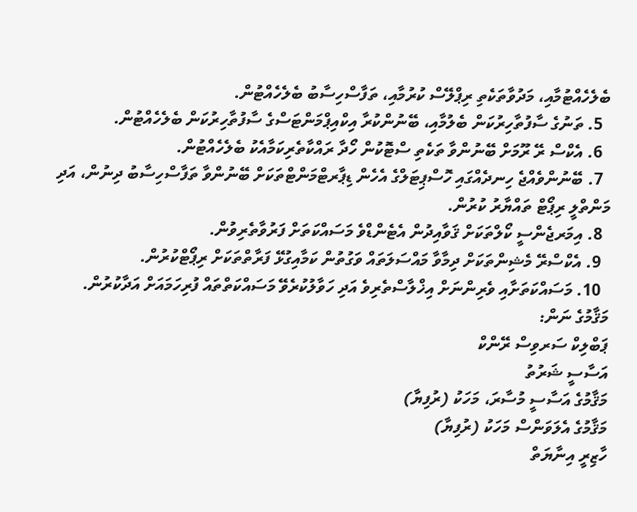ބެލެހެއްޓުމާއި، މަދުވާތަކެތި ރިޕްލޭސް ކުރުމާއި، ތަފާސްހިސާބު ބެލެހެއްޓުން.
  5. ތަނުގެ ސާފުތާހިރުކަން ބެލުމާއި، ބޭނުންކުރާ އިކްއިޕްމަންޓަސްގެ ސާފުތާހިރުކަން ބެލެހެއްޓުން.
  6. އެކްސް ރޭ ރޫމަށް ބޭނުންވާ ތަކެތި ސްޓޮކުން ހޯދާ ރައްކާތެރިކަމާއެކު ބެލެހެއްޓުން.
  7. ބޭނުންވެއްޖެ ހިނދެއްގައި ހޮސްޕިޓަލްގެ އެހެން ޑިޕާރޓްމަންޓްތަކަށް ބޭނުންވާ ތަފާސްހިސާބު ދިނުން، އަދި މަންތްލީ ރިޕޯޓް ތައްޔާރު ކުރުން.
  8. އިމަރޖެންސީ ކޯލްތަކަށް ޤަވާއިދުން އެޓެންޑްވެ މަސައްކަތަށް ފަރުވާތެރިވުން.
  9. އެކްސްރޭ މެޝިންތަކަށް ދިމާވާ މައްސަލަތައް ވަގުތުން ކަމާއިގުޅޭ ފަރާތްތަކަށް ރިޕޯޓްކުރުން.
  10. މަސައްކަތަށާއި ވެރިންނަށް އިޚްލާސްތެރިވެ އަދި ހަވާލުކުރެވޭ މަސައްކަތްތައް ފުރިހަމައަށް އަދާކުރުން.
މަޤާމުގެ ނަން:
ޕަބްލިކް ސަރވިސް ރޭންކް
އަސާސީ ޝަރުތު
މަޤާމުގެ އަސާސީ މުސާރަ، މަހަކު (ރުފިޔާ)
މަޤާމުގެ އެލަވަންސް މަހަކު (ރުފިޔާ)
ހާޒިރީ އިނާޔަތް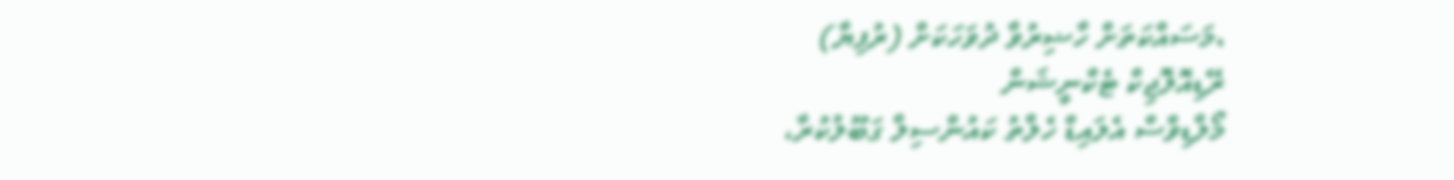،މަސައްކަތަށް ހާޟިރުވާ ދުވަހަކަށް (ރުފިޔާ)
ރޭޑިއޮލޮޖިކް ޓެކްނީޝަން
މޯލްޑިވްސް އެލައިޑް ހެލްތު ކައުންސިލް ގަބޫލުކުރާ،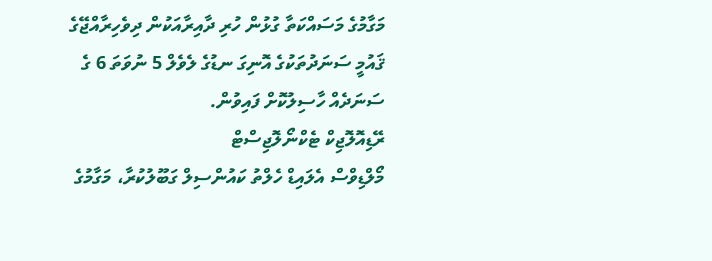މަގާމުގެ މަސައްކަތާ ގުޅުން ހުރި ދާއިރާއަކުން ދިވެހިރާއްޖޭގެ ޤައުމީ ސަނަދުތަކުގެ އޮނިގަ ނޑުގެ ލެވެލް 5 ނުވަތަ 6 ގެ ސަނަދެއް ހާސިލުކޮށް ފައިވުން.
ރޭޑިއޮލޮޖިކް ޓެކްނޯލޮޖިސްޓް
މޯލްޑިވްސް އެލައިޑް ހެލްތު ކައުންސިލް ގަބޫލުކުރާ، މަގާމުގެ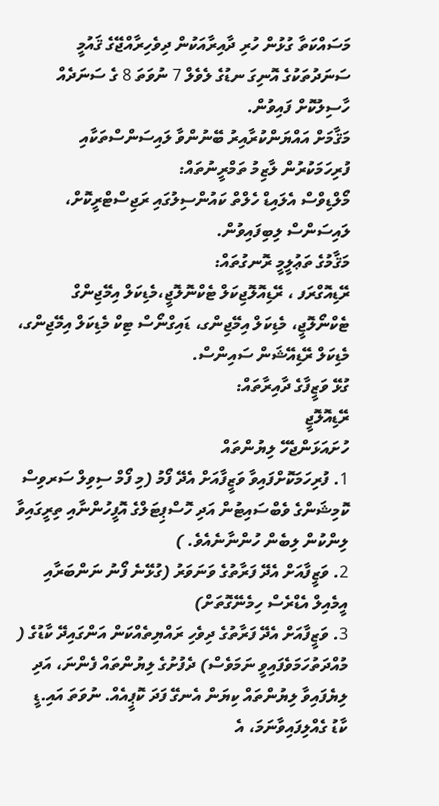މަސައްކަތާ ގުޅުން ހުރި ދާއިރާއަކުން ދިވެހިރާއްޖޭގެ ޤައުމީ ސަނަދުތަކުގެ އޮނިގަ ނޑުގެ ލެވެލް 7 ނުވަތަ 8 ގެ ސަނަދެއް ހާސިލުކޮށް ފައިވުން.
މަޤާމަށް އައްޔަންކުރާއިރު ބޭނުންވާ ލައިސަންސްތަކާއި ފުރިހަމަކުރުން ލާޒިމު ތަމްރީނުތައް:
މޯލްޑިވްސް އެލައިޑް ހެލްތް ކައުންސިލުގައި ރަޖިސްޓްރީކޮށް، ލައިސަންސް ލިބިފައިވުން.
މަޤާމުގެ ތަޢުލީމީ ރޮނގުތައް:
ރޭޑިއޮގްރަފ ، ރޭޑިއޮލޮޖިކަލް ޓެކްނޮލޮޖީ،މެޑިކަލް އިމޭޖިންގް ޓެކްނޯލޮޖީ، މެޑިކަލް އިމޭޖިންގ، ޑައިގްނޯސް ޓިކް މެޑިކަލް އިމޭޖިންގ، މެޑިކަލް ރޭޑިއޭޝަން ސައިންސް.
ގުޅޭ ވަޒީފާގެ ދާއިރާތައް:
ރޭޑިއޮލޮޖީ
ހުށައަޅަންޖެހޭ ލިޔުންތައް
1. ފުރިހަމަކޮށްފައިވާ ވަޒީފާއަށް އެދޭ ފޯމު (މި ފޯމް ސިވިލް ސަރވިސް ކޮމިޝަންގެ ވެބްސައިޓުން އަދި ހޮސްޕިޓަލްގެ އޮފީހުންނާއި ތިރީގައިވާ ލިންކުން ލިބެން ހުންނާނެއެވެ. )
2. ވަޒީފާއަށް އެދޭ ފަރާތުގެ ވަނަވަރު (ގުޅޭނެ ފޯނު ނަންބަރާއި އީމެއިލް އެޑްރެސް ހިމެނޭގޮތަށް)
3. ވަޒީފާއަށް އެދޭ ފަރާތުގެ ދިވެހި ރައްޔިތެއްކަން އަންގައިދޭ ކާޑުގެ ( މުއްދަތުހަމަވެފައިވީ ނަމަވެސް) ދެފުށުގެ ލިޔުންތައް ފެންނަ، އަދި ލިޔެފައިވާ ލިޔުންތައް ކިޔަން އެނގޭ ފަދަ ކޮޕީއެއް. ނުވަތަ އައި.ޑީ ކާޑު ގެއްލިފައިވާނަމަ، އެ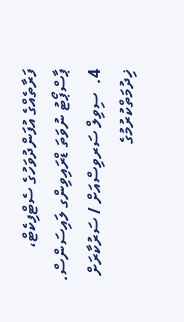ފަރާތެއްގެ އުފަންދުވަހުގެ ސެޓްފިކެޓް، ޕާސްޕޯޓު ނުވަތަ ޑްރައިވިންގ ލައިސަންސް.
4.  ސިވިލް ސަރވިސްއަށް / ސަރުކާރަށް ޚިދުމަތްކުރުމުގެ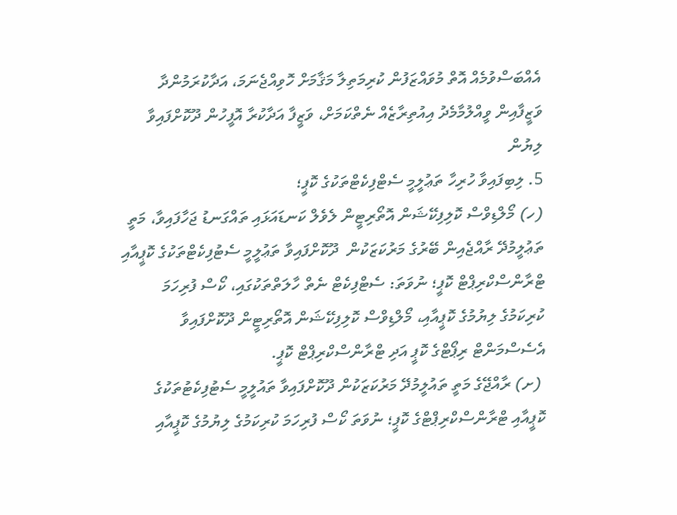އެއްބަސްވުމެއް އޮތް މުވައްޒަފުން ކުރިމަތިލާ މަޤާމަށް ހޮވިއްޖެނަމަ، އަދާކުރަމުންދާ ވަޒީފާއިން ވީއްލުމާމެދު އިއުތިރާޒެއް ނެތްކަމަށް، ވަޒީފާ އަދާކުރާ އޮފީހުން ދޫކޮށްފައިވާ ލިޔުން
5. ލިބިފައިވާ ހުރިހާ ތަޢުލީމީ ސެޓްފިކެޓްތަކުގެ ކޮޕީ؛
(ހ) މޯލްޑިވްސް ކޮލިފިކޭޝަން އޮތޯރިޓީން ލެވެލް ކަނޑައަޅައި ތައްގަނޑު ޖަހާފައިވާ، މަތީ ތަޢުލީމުދޭ ރާއްޖެއިން ބޭރުގެ މަރުކަޒަކުން  ދޫކޮށްފައިވާ ތަޢުލީމީ ސެޓުފިކެޓްތަކުގެ ކޮޕީއާއި ޓްރާންސްކްރިޕްޓް ކޮޕީ؛ ނުވަތަ: ސެޓްފިކެޓް ނެތް ހާލަތްތަކުގައި، ކޯސް ފުރިހަމަ ކުރިކަމުގެ ލިޔުމުގެ ކޮޕީއާއި، މޯލްޑިވްސް ކޮލިފިކޭޝަން އޮތޯރިޓީން ދޫކޮށްފައިވާ އެސެސްމަންޓް ރިޕޯޓްގެ ކޮޕީ އަދި ޓްރާންސްކްރިޕްޓް ކޮޕީ.
 (ށ) ރާއްޖޭގެ މަތީ ތައުލީމުދޭ މަރުކަޒަކުން ދޫކޮށްފައިވާ ތައުލީމީ ސެޓުފިކެޓުތަކުގެ ކޮޕީއާއި ޓްރާންސްކްރިޕްޓްގެ ކޮޕީ؛ ނުވަތަ ކޯސް ފުރިހަމަ ކުރިކަމުގެ ލިޔުމުގެ ކޮޕީއާއި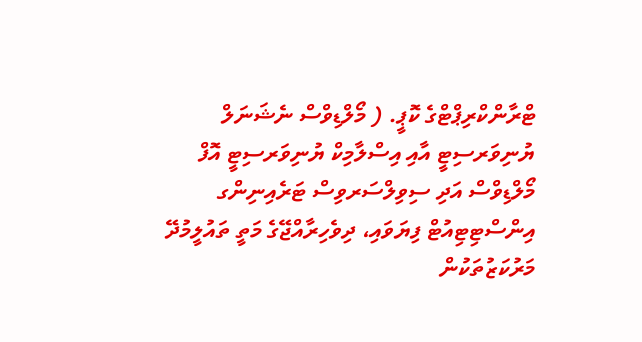ޓްރާންކްރިޕްޓްގެ ކޮޕީ. ( މޯލްޑިވްސް ނެޝަނަލް ޔުނިވަރސިޓީ އާއި އިސްލާމިކް ޔުނިވަރސިޓީ އޮފް  މޯލްޑިވްސް އަދި ސިވިލްސަރވިސް ޓަރެއިނިންގ އިންސްޓިޓިއުޓް ފިޔަވައި، ދިވެހިރާއްޖޭގެ މަތީ ތައުލީމުދޭ މަރުކަޒުތަކުން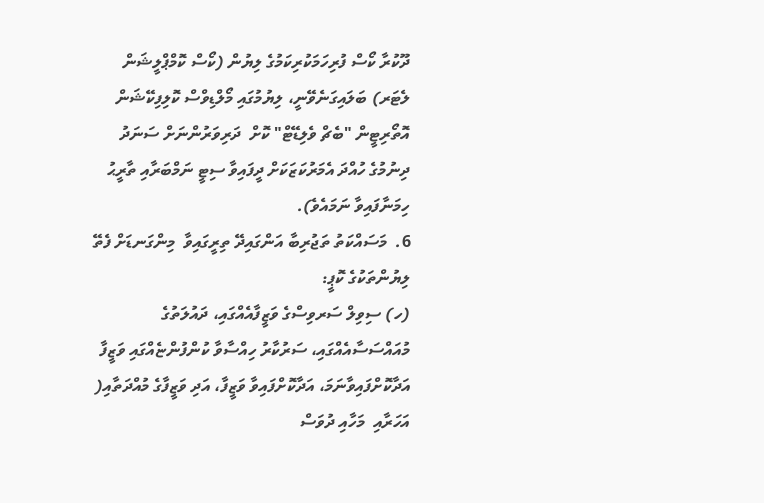ދޫކުރާ ކޯސް ފުރިހަމަކުރިކަމުގެ ލިޔުން (ކޯސް ކޮމްޕްލީޝަން ލެޓަރ) ބަލައިގަނެވޭނީ، ލިޔުމުގައި މޯލްޑިވްސް ކޮލިފިކޭޝަން  އޮތޯރިޓީން "ބެޗް ވެލިޑޭޓް" ކޮށް  ދަރިވަރުންނަށް ސަނަދު ދިނުމުގެ ހުއްދަ އެމަރުކަޒަކަށް ދީފައިވާ ސިޓީ ނަމްބަރާއި ތާރީޙު ހިމަނާފައިވާ ނަމައެވެ).
6.  މަސައްކަތު ތަޖުރިބާ އަންގައިދޭ ތިރީގައިވާ  މިންގަނޑަށް ފެތޭ ލިޔުންތަކުގެ ކޮޕީ:
(ހ) ސިވިލް ސަރވިސްގެ ވަޒީފާއެއްގައި، ދައުލަތުގެ މުއައްސަސާއެއްގައި، ސަރުކާރު ހިއްސާވާ ކުންފުންޏެއްގައި ވަޒީފާ އަދާކޮށްފައިވާނަމަ، އަދާކޮށްފައިވާ ވަޒީފާ، އަދި ވަޒީފާގެ މުއްދަތާއި( އަހަރާއި  މަހާއި ދުވަސް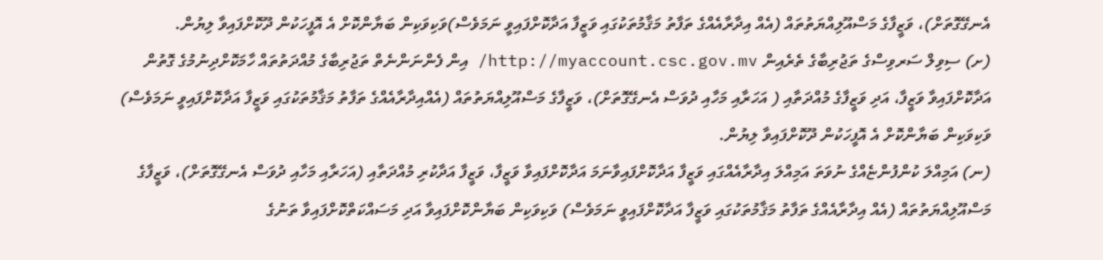އެނގޭގޮތަށް)، ވަޒީފާގެ މަސްއޫލިއްޔަތުތައް (އެއް އިދާރާއެއްގެ ތަފާތު މަޤާމުތަކުގައި ވަޒީފާ އަދާކޮށްފައިވީ ނަމަވެސް)ވަކިވަކިން ބަޔާންކޮށް އެ އޮފީހަކުން ދޫކޮށްފައިވާ ލިޔުން.
(ށ) ސިވިލް ސަރވިސްގެ ތަޖުރިބާގެ ތެރެއިން http://myaccount.csc.gov.mv/ އިން ފެންނަންނެތް ތަޖުރިބާގެ މުއްދަތުތައް ހާމަކޮށްދިނުމުގެ ގޮތުން އަދާކޮށްފައިވާ ވަޒީފާ، އަދި ވަޒީފާގެ މުއްދަތާއި ( އަހަރާއި މަހާއި ދުވަސް އެނގޭގޮތަށް)، ވަޒީފާގެ މަސްއޫލިއްޔަތުތައް (އެއްއިދާރާއެއްގެ ތަފާތު މަޤާމުތަކުގައި ވަޒީފާ އަދާކޮށްފައިވީ ނަމަވެސް) ވަކިވަކިން ބަޔާންކޮށް އެ އޮފީހަކުން ދޫކޮށްފައިވާ ލިޔުން.
(ނ) އަމިއްލަ ކުންފުންޏެއްގެ ނުވަތަ އަމިއްލަ އިދާރާއެއްގައި ވަޒީފާ އަދާކޮށްފައިވާނަމަ އަދާކޮށްފައިވާ ވަޒީފާ، ވަޒީފާ އަދާކުރި މުއްދަތާއި (އަހަރާއި މަހާއި ދުވަސް އެނގޭގޮތަށް)، ވަޒީފާގެ މަސްއޫލިއްޔަތުތައް (އެއް އިދާރާއެއްގެ ތަފާތު މަޤާމުތަކުގައި ވަޒީފާ އަދާކޮށްފައިވީ ނަމަވެސް) ވަކިވަކިން ބަޔާންކޮށްފައިވާ އަދި މަސައްކަތްކޮށްފައިވާ ތަނުގެ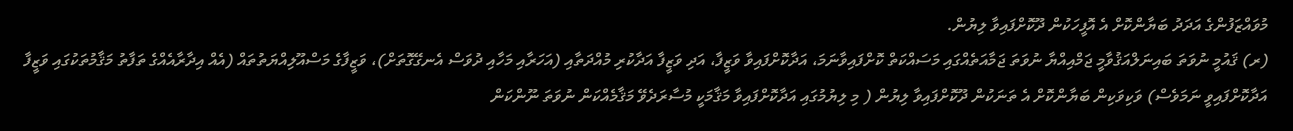މުވައްޒަފުންގެ އަދަދު ބަޔާންކޮށް އެ އޮފީހަކުން ދޫކޮށްފައިވާ ލިޔުން.
(ރ) ޤައުމީ ނުވަތަ ބައިނަލްއަޤުވާމީ ޖަމްއިއްޔާ ނުވަތަ ޖަމާއަތެއްގައި މަސައްކަތް ކޮށްފައިވާނަމަ، އަދާކޮށްފައިވާ ވަޒީފާ، އަދި ވަޒީފާ އަދާކުރި މުއްދަތާއި (އަހަރާއި މަހާއި ދުވަސް އެނގޭގޮތަށް)، ވަޒީފާގެ މަސްއޫލިއްޔަތުތައް (އެއް އިދާރާއެއްގެ ތަފާތު މަޤާމުތަކުގައި ވަޒީފާ އަދާކޮށްފައިވީ ނަމަވެސް) ވަކިވަކިން ބަޔާންކޮށް އެ ތަނަކުން ދޫކޮށްފައިވާ ލިޔުން ( މި ލިޔުމުގައި އަދާކޮށްފައިވާ މަޤާމަކީ މުސާރަދެވޭ މަޤާމެއްކަން ނުވަތަ ނޫންކަން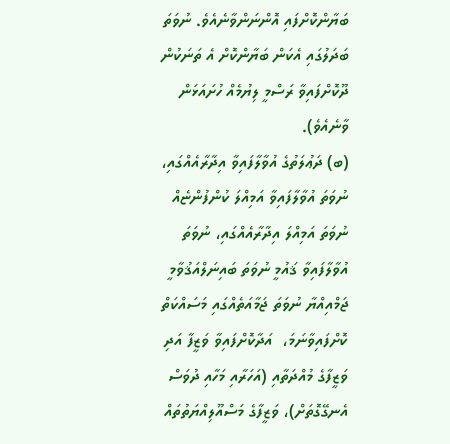ބަޔާންކޮށްފައި އޮންނަންވާނެއެވެ. ނުވަތަ ބަދަލުގައި އެކަން ބަޔާންކޮށް އެ ތަނަކުން ދޫކޮށްފައިވާ ރަސްމީ ލިޔުމެއް ހުށައަޅަން ވާނެއެވެ).
(ބ) ދަޢުލަތުގެ އުވާލާފައިވާ އިދާރާއެއްގައި، ނުވަތަ އުވާލާފައިވާ އަމިއްލަ ކުންފުންޏެއް  ނުވަތަ އަމިއްލަ އިދާރާއެއްގައި، ނުވަތަ އުވާލާފައިވާ ޤައުމީ ނުވަތަ ބައިނަލްއަޤުވާމީ ޖަމްއިއްޔާ ނުވަތަ ޖަމާއަތެއްގައި މަސައްކަތް ކޮށްފައިވާނަމަ،  އަދާކޮށްފައިވާ ވަޒީފާ އަދި ވަޒީފާގެ މުއްދަތާއި (އަހަރާއި މަހާއި ދުވަސް އެނގޭގޮތަށް)، ވަޒީފާގެ މަސްއޫލިއްޔަތުތައް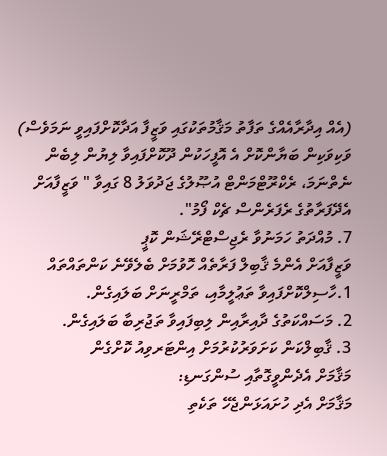(އެއް އިދާރާއެއްގެ ތަފާތު މަޤާމުތަކުގައި ވަޒީފާ އަދާކޮށްފައިވީ ނަމަވެސް) ވަކިވަކިން ބަޔާންކޮށް އެ އޮފީހަކުން ދޫކޮށްފައިވާ ލިޔުން ލިބެން ނެތްނަމަ، ރެކްރޫޓްމަންޓް އުޞޫލުގެ ޖަދުވަލު 8 ގައިވާ " ވަޒީފާއަށް އެދޭފަރާތުގެ ރެފަރެންސް ޗެކް ފޯމު".
7. މުއްދަތު ހަމަނުވާ ރެޖިސްޓްރޭޝަން ކޮޕީ
ވަޒީފާއަށް އެންމެ ޤާބިލް ފަރާތެއް ހޮވުމަށް ބެލެވޭނެ ކަންތައްތައް
1.ހާސިލްކޮށްފައިވާ ތަޢުލީމާއި، ތަމްރީނަށް ބަލައިގެން.
2. މަސައްކަތުގެ ދާއިރާއިން ލިބިފައިވާ ތަޖުރިބާ ބަލައިގެން.
3. ޤާބިލްކަން ކަށަވަރުކުރުމަށް އިންޓަރވިއު ކޮށްގެން
މަޤާމަށް އެދެންވީގޮތާއި ސުންގަނޑި:
މަޤާމަށް އެދި ހުށައަޅަންޖެހޭ ތަކެތި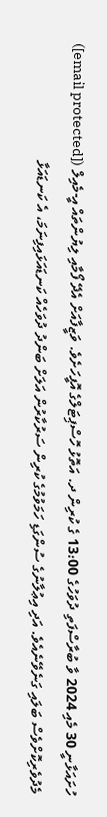ހުށައަޅާނީ 30 މެއި 2024 ވާ ބުރާސްފަތި ދުވަހުގެ 13:00 ގެ ކުރިން ދ. އަތޮޅު ހޮސްޕިޓަލްގެ އޮފީހަށެވެ. ވަޒީފާއަށް އެދޭ ފޯމާއި ލިޔުންތައް އީ-މެއިލް ([email protected]) މެދުވެރިކޮށްވެސް ބަލައި ގަނެވޭނެއެވެ. އަދި އިޢުލާނުގެ ސުންގަޑި ހަމަވުމުގެ ކުރިން ސަރުކާރުން އަލަށް ބަންދު ދުވަހެއް ކަނޑައަޅައިފިނަމަ، އެ ކަނޑައަޅާ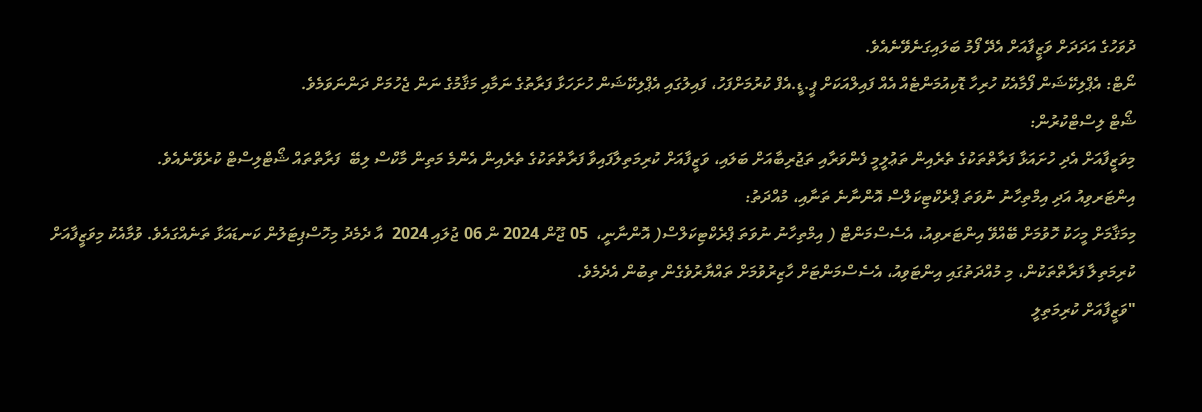ދުވަހުގެ އަދަދަށް ވަޒީފާއަށް އެދޭ ފޯމު ބަލައިގަނެވޭނެއެވެ.
ނޯޓް: އެޕްލިކޭޝަން ފޯމާއެކު ހުރިހާ ޑޮކިއުމަންޓެއް އެއް ފައިލްއަކަށް ޕީ.ޑީ.އެފް ކުރުމަށްފަހު، ފައިލުގައި އެޕްލިކޭޝަން ހުށަހަޅާ ފަރާތުގެ ނަމާއި މަޤާމުގެ ނަން ޖެހުމަށް ދަންނަވަމެވެ.
ޝޯޓް ލިސްޓްކުރުން:
މިވަޒީފާއަށް އެދި ހުށައަޅާ ފަރާތްތަކުގެ ތެރެއިން ތަޢުލީމީ ފެންވަރާއި ތަޖުރިބާއަށް ބަލައި، ވަޒީފާއަށް ކުރިމަތިލާފައިވާ ފަރާތްތަކުގެ ތެރެއިން އެންމެ މަތިން މާކްސް ލިބޭ  ފަރާތްތައް ޝޯޓްލިސްޓް ކުރެވޭނެއެވެ.
އިންޓަރވިއު އަދި އިމްތިހާނު ނުވަތަ ޕްރެކްޓިކަލްސް އޮންނާނެ ތަނާއި، މުއްދަތު:
މިމަޤާމަށް މީހަކު ހޮވުމަށް ބޭއްވޭ އިންޓަރވިއު، އެސެސްމަންޓް ( އިމްތިހާނު ނުވަތަ ޕްރެކްޓިކަލްސް( އޮންނާނީ،  05 ޖޫން 2024 ން 06 ޖުލައި 2024  އާ ދެމެދު މިހޮސްޕިޓަލުން ކަނޑައަޅާ ތަނެއްގައެވެ. ވުމާއެކު މިވަޒީފާއަށް ކުރިމަތިލާ ފަރާތްތަކުން، މި މުއްދަތުގައި އިންޓަވިއު، އެސެސްމަންޓަށް ހާޒިރުވުމަށް ތައްޔާރުވެގެން ތިބުން އެދެމެވެ.
"ވަޒީފާއަށް ކުރިމަތިލީ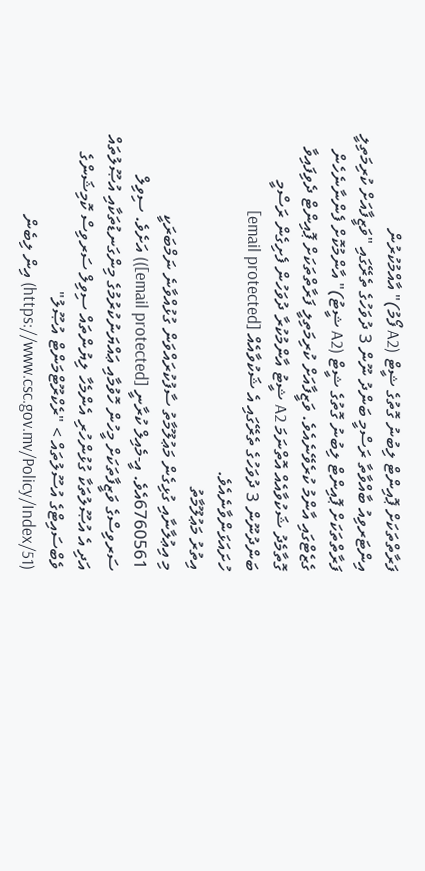ފަރާތްތަކަށް ޕޮއިންޓް ލިބުނު ގޮތުގެ ޝީޓް (A2 ފޯމު)" އާއްމުކުރުން
އިންޓަރވިއު ބާއްވާތާ ރަސްމީ ބަންދު ނޫން 3 ދުވަހުގެ ތެރޭގައި "ވަޒީފާއަށް ކުރިމަތިލީ ފަރާތްތަކަށް ޕޮއިންޓް ލިބުނު ގޮތުގެ ޝީޓް (A2 ޝީޓު)" އާންމުކޮށް ފެންނާނެހެން ގެޒެޓްގައި އާންމު ކުރެވޭނެއެވެ. ވަޒީފާއަށް ކުރިމަތިލީ ފަރާތްތަކަށް ޕޮއިންޓް ދެވިފައިވާ ގޮތާމެދު ޝަކުވާއެއް އޮތްނަމަ A2 ޝީޓު އާންމުކުރާ ދުވަހުން ފެށިގެން ރަސްމީ ބަންދުނޫން 3 ދުވަހުގެ ތެރޭގައި އެ ޝަކުވާއެއް [email protected] ހުށައަޅަންވާނެއެވެ.
އިތުރު މަޢުލޫމާތު
މި އިޢުލާނާއި ގުޅިގެން މަޢުލޫމާތު ސާފުކުރައްވަން ގުޅުއްވާނެ ނަމްބަރަކީ 6760561އެވެ. އީ-މެއިލް ކުރާނީ [email protected])) އަށެވެ. ސިވިލް ސަރވިސްގެ ވަޒީފާތަކަށް މީހުން ހޮވުމާއި ޢައްޔަނުކުރުމުގެ މިންގަނޑުތަކާއި އުޞޫލުތައް އަދި އެ އުޞޫލުތަކާ ގުޅުންހުރި އެންމެހާ ލިޔުންތައް ސިވިލް ސަރވިސް ކޮމިޝަންގެ ވެބްސައިޓްގެ އުސޫލުތައް > "ރެކްރޫޓްމަންޓް އުޞޫލު" (https://www.csc.gov.mv/Policy/Index/51) އިން ލިބެން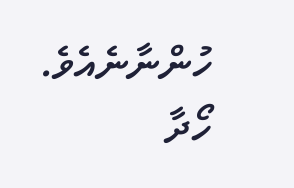ހުންނާނެއެވެ.
ހޯދާ